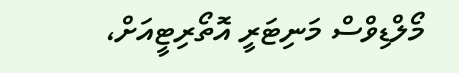މޯލްޑިވްސް މަނިޓަރީ އޮތޯރިޓީއަށް،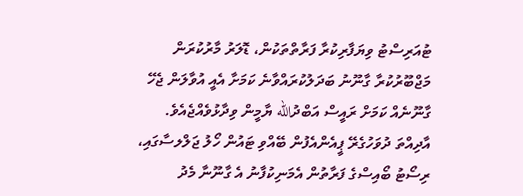ޓުއަރިސްޓު ވިޔަފާރިކުރާ ފަރާތްތަކުން، ޑޮލަރު މާރުކުރަން މަޖްބޫރުކުރާ ގާނޫނު ބަދަލުކުރައްވާނެ ކަމަށާ އެއީ އުވާލަން ޖެހޭ ގާނޫނެއް ކަމަށް ރައީސް އަބްދުالله ޔާމީން ވިދާޅުވެއްޖެއެވެ.
އާދިއްތަ ދުވަހުގެރޭ ޕީއެންއެފުން ބޭއްވި ޓައުން ހޯލު ޖަލްލސާގައި، ރިސޯޓު ބޯއިސްގެ ފަރާތުން އެމަނިކުފާނު އެ ގާނޫނާ މެދު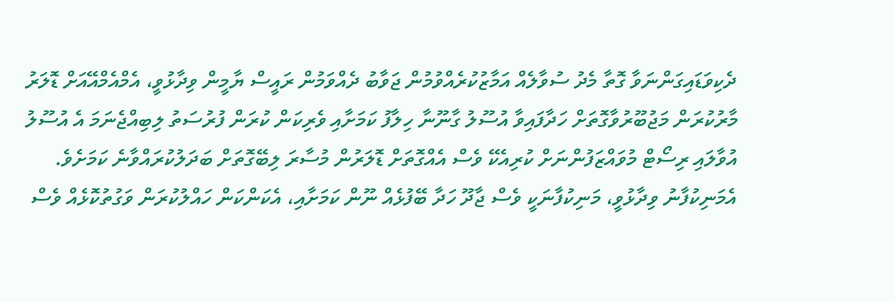ދެކިވަޑައިގަންނަވާ ގޮތާ މެދު ސުވާލެއް އަމާޒުކުރެއްވުމުން ޖަވާބު ދެއްވަމުން ރައީސް ޔާމީން ވިދާޅުވީ، އެމްއެމްއޭއަށް ޑޮލަރު މާރުކުރަން މަޖުބޫރުވާގޮތަށް ހަދާފައިވާ އުސޫލު ގާނޫނާ ހިލާފު ކަމަށާއި ވެރިކަން ކުރަން ފުރުސަތު ލިބިއްޖެނަމަ އެ އުސޫލު އުވާލައި ރިސޯޓް މުވައްޒަފުންނަށް ކުރިއެކޭ ވެސް އެއްގޮތަށް ޑޮލަރުން މުސާރަ ލިބޭގޮތަށް ބަދަލުކުރައްވާނެ ކަމަށެވެ.
އެމަނިކުފާނު ވިދާޅުވީ، މަނިކުފާނަކީ ވެސް ޖާދޫ ހަދާ ބޭފުޅެއް ނޫން ކަމަށާއި، އެކަންކަން ހައްލުކުރަން ވަގުތުކޮޅެއް ވެސް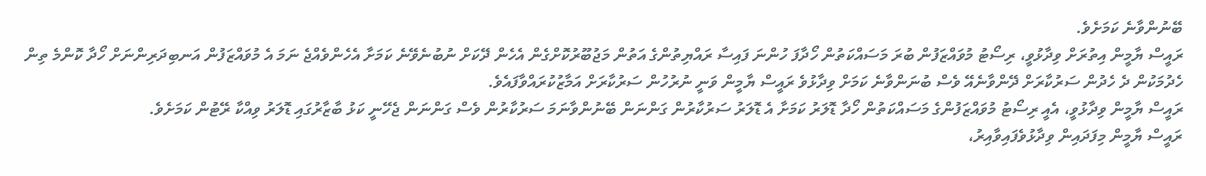ބޭނުންވާނެ ކަމަށެވެ.
ރައީސް ޔާމީން އިތުރަށް ވިދާޅުވީ، ރިސޯޓު މުވައްޒަފުން ބުރަ މަސައްކަތުން ހޯދާފަ ހުންނަ ފައިސާ ރައްޔިތުންގެ އަތުން މަޖުބޫރުކޮށްގެން އެހެން ދޭކަށް ނުބުނެވޭނެ ކަމަށާ އެހެންވެއްޖެ ނަމަ އެ މުވައްޒަފުން އަނބިދަރިންނަށް ހޯދާ ކޮންމެ ތިން ހެދުމަކުން ދެ ހެދުން ސަރުކާރަށް ދޭންވާނެއޭ ވެސް ބުނަންވާނެ ކަމަށް ވިދާޅުވެ ރައީސް ޔާމީން ވަނީ ނުރުހުން ސަރުކާރަށް އަމާޒުކުރައްވާފައެވެ.
ރައީސް ޔާމީން ވިދާޅުވީ، އެއީ ރިސޯޓު މުވައްޒަފުންގެ މަސައްކަތުން ހޯދާ ޑޮލަރު ކަމަށާ އެ ޑޮލަރު ސަރުކާރުން ގަންނަން ބޭނުންވާނަމަ ސަރުކާރުން ވެސް ގަންނަން ޖެހޭނީ ކަޅު ބާޒާރުގައި ޑޮލަރު ވިއްކާ ރޭޓުން ކަމަށެވެ.
ރައީސް ޔާމީން މިފަދައިން ވިދާޅުވެފައިވާއިރު،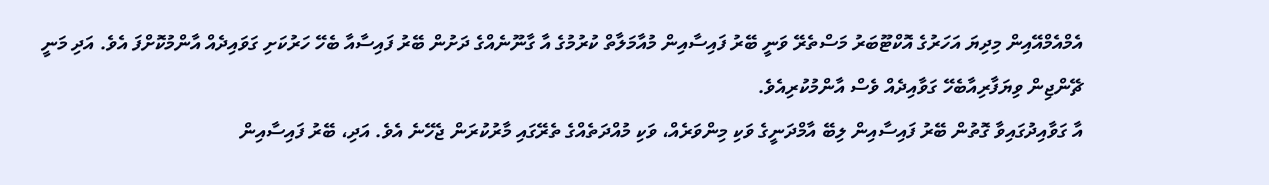އެމްއެމްއޭއިން މިދިޔަ އަހަރުގެ އޮކްޓޫބަރު މަސްތެރޭ ވަނީ ބޭރު ފައިސާއިން މުއާމަލާތް ކުރުމުގެ އާ ގާނޫނެއްގެ ދަށުން ބޭރު ފައިސާއާ ބެހޭ ހަރުކަށި ގަވައިދެއް އާންމުކޮށްފަ އެވެ. އަދި މަނީ ޗޭންޖިން ވިޔަފާރިއާބެހޭ ގަވާއިދެއް ވެސް އާންމުކުރިއެވެ.
އާ ގަވާއިދުގައިވާ ގޮތުން ބޭރު ފައިސާއިން ލިބޭ އާމްދަނީގެ ވަކި މިންވަރެއް، ވަކި މުއްދަތެއްގެ ތެރޭގައި މާރުކުރަން ޖެހޭނެ އެވެ. އަދި، ބޭރު ފައިސާއިން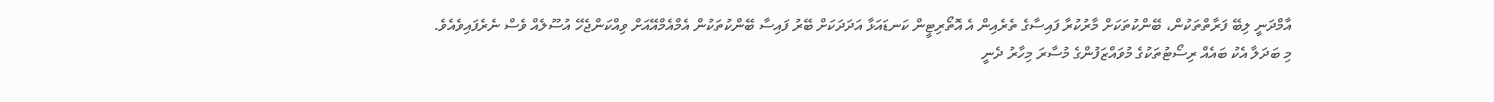އާމްދަނީ ލިބޭ ފަރާތްތަކުން، ބޭންކުތަކަށް މާރުކުރާ ފައިސާގެ ތެރެއިން އެ އޮތޯރިޓީން ކަނޑައަޅާ އަދަދަކަށް ބޭރު ފައިސާ ބޭންކުތަކުން އެމްއެމްއޭއަށް ވިއްކަންޖެހޭ އުސޫލެއް ވެސް ނެރެފައިވެއެވެ.
މި ބަދަލާ އެކު ބައެއް ރިސޯޓުތަކުގެ މުވައްޒަފުންގެ މުސާރަ މިހާރު ދެނީ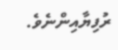ރުފިޔާއިންނެވެ.